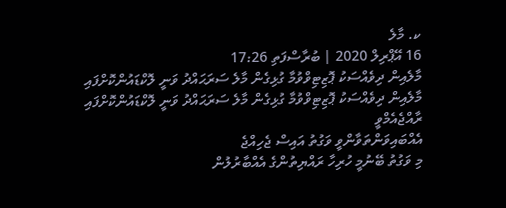ކ. މާލެ
16 އޭޕްރިލް 2020 | ބުރާސްފަތި 17:26
މާލެއިން ދިވެއްސަކު ޕޮޒިޓިވްވުމާ ގުޅިގެން މާލެ ސަރަޙައްދު ވަނީ ލޮކްޑައުންކޮށްފައި
މާލެއިން ދިވެއްސަކު ޕޮޒިޓިވްވުމާ ގުޅިގެން މާލެ ސަރަޙައްދު ވަނީ ލޮކްޑައުންކޮށްފައި
ރާއްޖެއެމްވީ
އެއްބައިވަންތަވާންވީ ވަގުތު އައިސް ޖެހިއްޖެ
މި ވަގުތު ބޭނުމީ ހުރިހާ ރައްޔިތުންގެ އެއްބާރުލުން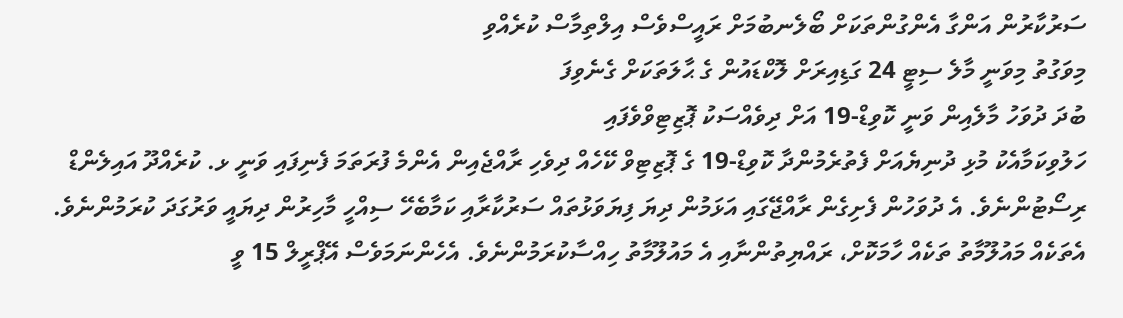ސަރުކާރުން އަންގާ އެންގުންތަކަށް ބޯލެނބުމަށް ރައީސްވެސް އިލްތިމާސް ކުރެއްވި
މިވަގުތު މިވަނީ މާލެ ސިޓީ 24 ގަޑިއިރަށް ލޮކްޑައުން ގެ ޙާލަތަކަށް ގެނެވިފަ
ބުދަ ދުވަހު މާލެއިން ވަނީ ކޮވިޑް-19 އަށް ދިވެއްސަކު ޕޮޒިޓިވްވެފައި
ހަލުވިކަމާއެކު މުޅި ދުނިޔެއަށް ފެތުރެމުންދާ ކޮވިޑް-19 ގެ ޕޮޒިޓިވް ކޭހެއް ދިވެހި ރާއްޖެއިން އެންމެ ފުރަތަމަ ފެނިފައި ވަނީ ޅ. ކުރެއްދޫ އައިލެންޑް ރިސޯޓުންނެވެ. އެ ދުވަހުން ފެށިގެން ރާއްޖޭގައި އަޅަމުން ދިޔަ ފިޔަވަޅުތައް ސަރުކާރާއި ކަމާބެހޭ ސިއްހީ މާހިރުން ދިޔައީ ވަރުގަދަ ކުރަމުންނެވެ. އެތަކެއް މައުލޫމާތު ތަކެއް ހާމަކޮށް، ރައްޔިތުންނާއި އެ މައުލޫމާތު ހިއްސާކުރަމުންނެވެ. އެހެންނަމަވެސް އޭޕްރީލް 15 ވީ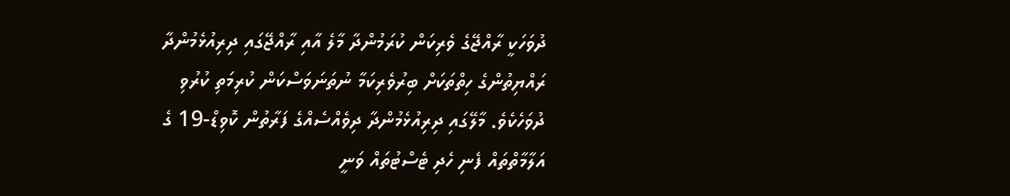ދުވަހަކީ ރާއްޖޭގެ ވެރިކަން ކުރަމުންދާ މާލެ އާއި ރާއްޖޭގައި ދިރިއުޅެމުންދާ ރައްޔިތުންގެ ހިތްތަކަށް ބިރުވެރިކަމާ ނުތަނަވަސްކަން ކުރިމަތި ކުރުވި ދުވަހެކެވެ. މާލޭގައި ދިރިއުޅެމުންދާ ދިވެއްސެއްގެ ފަރާތުން ކޮވިޑް-19 ގެ އަލާމާތްތައް ފެނި ހެދި ޓެސްޓުތައް ވަނީ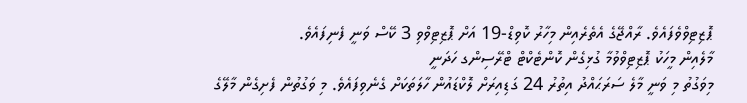ޕޮޒިޓިވްވެފައެވެ. ރާއްޖޭގެ އެތެރެއިން މިހާރު ކޮވިޑް-19 އަށް ޕޮޒިޓިވްވި 3 ކޭސް ވަނީ ފެނިފައެވެ.
މާލެއިން މީހަކު ޕޮޒިޓިވްވުމާ ގުޅިގެން ކޮންޓެކްޓް ޓްރޭސިންގ ހަދަނީ
މިވަގުތު މި ވަނީ މާލެ ސަރަޙައްދު އިތުރު 24 ގަޑިއިރަށް ލޮކްޑައުން ހާލަތަކަށް ގެނެވިފައެވެ. މި ވަގުތުން ފެށިގެން މާލޭގެ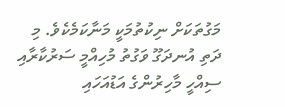މަގުތަކަށް ނިކުތުމަކީ މަނާކަމެކެވެ. މި ދަތި އުނދަގޫ ވަގުތު މުހިއްމީ ސަރުކާރާއި ސިއްހީ މާހިރުންގެ އަޑުއަހައި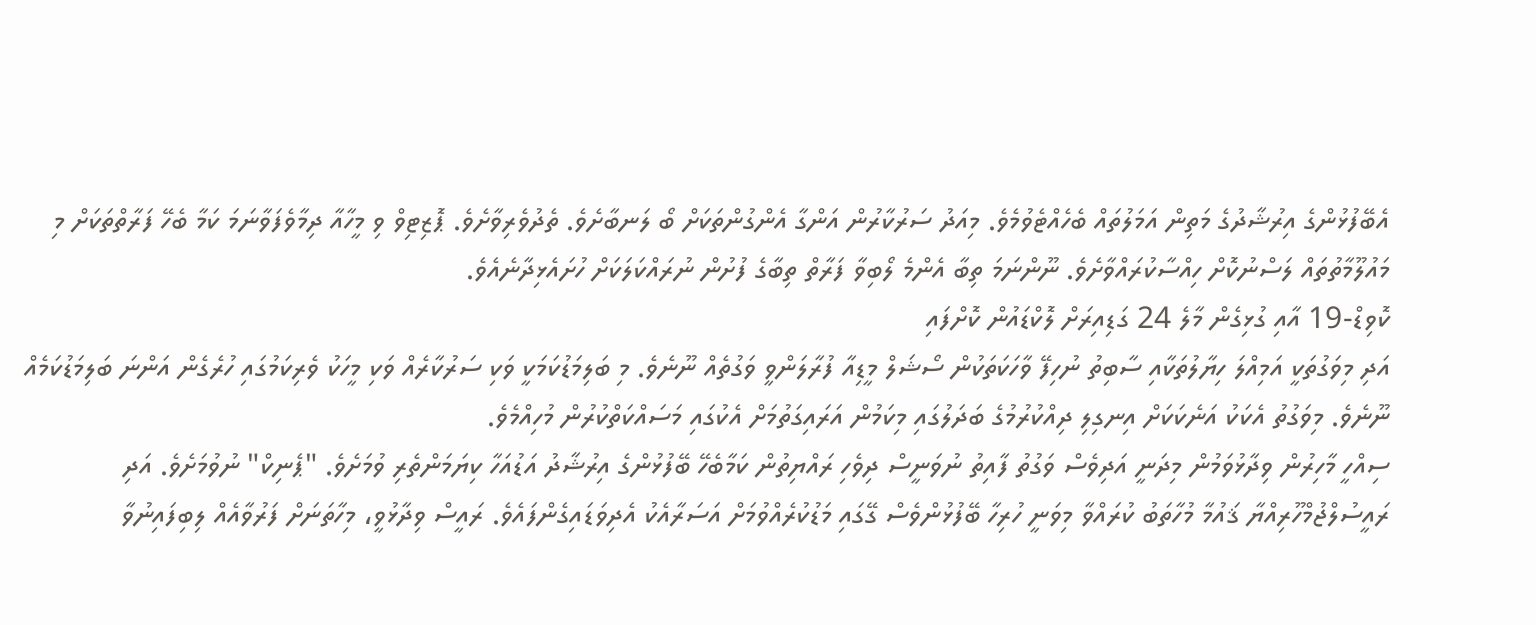އެބޭފުޅުންގެ އިރުޝާދުގެ މަތިން އަމަލުތައް ބެހެއްޓެވުމެވެ. މިއަދު ސަރުކާރުން އަންގާ އެންގުންތަކަށް ބޯ ލަނބާށެވެ. ތެދުވެރިވާށެވެ. ޕޮޒިޓިވް ވި މީހާއާ ދިމާވެފަވާނަމަ ކަމާ ބެހޭ ފަރާތްތަކަށް މި މައުލޫމާތުތައް ލަސްނުކޮށް ހިއްސާކުރައްވާށެވެ. ނޫންނަމަ ތިބާ އެންމެ ލޯބިވާ ފަރާތް ތިބާގެ ފުށުން ނުރައްކަލަކަށް ހުށައެޅިދާނެއެވެ.
ކޮވިޑް-19 އާއި ގުޅިގެން މާލެ 24 ގަޑިއިރަށް ލޮކްޑައުން ކޮށްފައި
އަދި މިވަގުތަކީ އަމިއްލަ ހިޔާލުތަކާއި ސާބިތު ނުހިފޭ ވާހަކަތަކުން ސޯޝަލް މީޑިއާ ފުރާލަންވީ ވަގުތެއް ނޫނެވެ. މި ބަލިމަޑުކަމަކީ ވަކި ސަރުކާރެއް ވަކި މީހަކު ވެރިކަމުގައި ހުރެގެން އަންނަ ބަލިމަޑުކަމެއް ނޫނެވެ. މިވަގުތު އެކަކު އަނެކަކަށް އިނގިލި ދިއްކުރުމުގެ ބަދަލުގައި މިކަމުން އަރައިގަތުމަށް އެކުގައި މަސައްކަތްކުރުން މުހިއްމެވެ.
ސިއްހީ މާހިރުން ވިދާޅުވަމުން މިދަނީ އަދިވެސް ވަގުތު ފާއިތު ނުވަނީސް ދިވެހި ރައްޔިތުން ކަމާބެހޭ ބޭފުޅުންގެ އިރުޝާދު އަޑުއަހާ ކިޔަމަންތެރި ވުމަށެވެ. "ޕެނިކް" ނުވުމަށެވެ. އަދި ރައީސުލްޖުމްހޫރިއްޔާ ޤައުމާ މުހާތަބު ކުރައްވާ މިވަނީ ހުރިހާ ބޭފުޅުންވެސް ގޭގައި މަޑުކުރެއްވުމަށް އަސަރާއެކު އެދިވަޑައިގެންފައެވެ. ރައީސް ވިދާޅުވީ، މިހާތަނަށް ފަރުވާއެއް ލިބިފައިނުވާ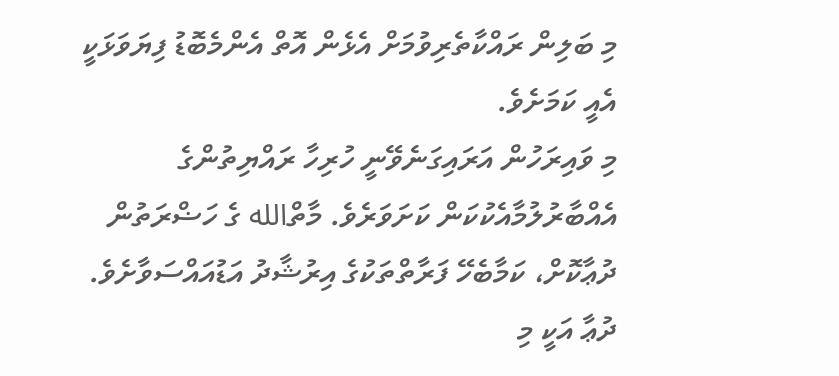މި ބަލިން ރައްކާތެރިވުމަށް އެޅެން އޮތް އެންމެބޮޑު ފިޔަވަޅަކީ އެއީ ކަމަށެވެ.
މި ވައިރަހުން އަރައިގަނެވޭނީ ހުރިހާ ރައްޔިތުންގެ އެއްބާރުލުމާއެކުކަން ކަށަވަރެވެ. މާތްالله ގެ ހަޟްރަތުން ދުޢާކޮށް، ކަމާބެހޭ ފަރާތްތަކުގެ އިރުޝާދު އަޑުއައްސަވާށެވެ. ދުޢާ އަކީ މި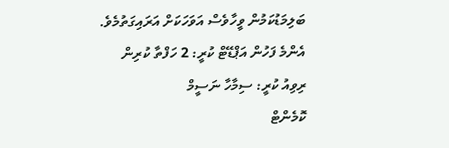ބަލިމަޑުކަމުން ވީހާވެސް އަވަހަކަށް އަރައިގަތުމެވެ.
އެންމެ ފަހުން އަޕްޑޭޓް ކުރީ: 2 ހަފްތާ ކުރިން
ރިވިއު ކުރީ: ސިމާހާ ނަސީމް
ކޮމެންޓް